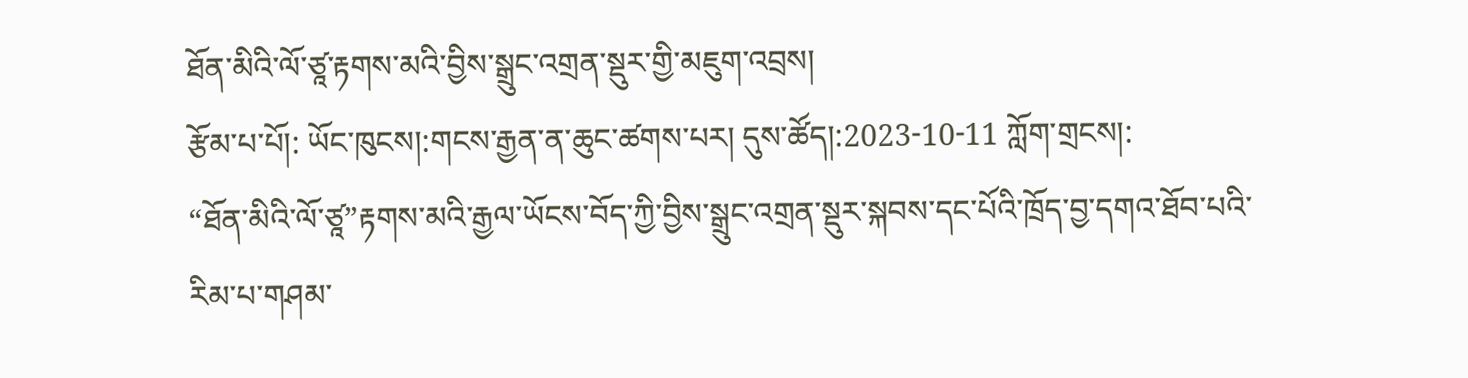ཐོན་མིའི་ལོ་ཙཱ་རྟགས་མའི་བྱིས་སྒྲུང་འགྲན་སྡུར་གྱི་མཇུག་འབྲས།
རྩོམ་པ་པོ།: ཡོང་ཁུངས།:གངས་རྒྱན་ན་ཆུང་ཚགས་པར། དུས་ཚོད།:2023-10-11 ཀློག་གྲངས།:
“ཐོན་མིའི་ལོ་ཙཱ”རྟགས་མའི་རྒྱལ་ཡོངས་བོད་ཀྱི་བྱིས་སྒྲུང་འགྲན་སྡུར་སྐབས་དང་པོའི་ཁྲོད་བྱ་དགའ་ཐོབ་པའི་རིམ་པ་གཤམ་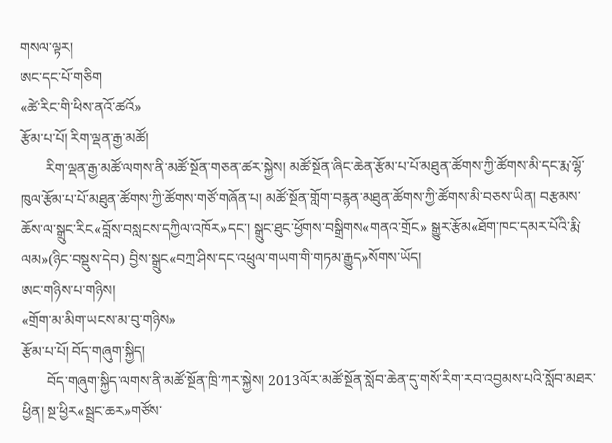གསལ་ལྟར།
ཨང་དང་པོ་གཅིག
«ཚེ་རིང་གི་ཕིས་ནའོ་ཚའོ»
རྩོམ་པ་པོ། རིག་ལྡན་རྒྱ་མཚོ།
       རིག་ལྡན་རྒྱ་མཚོ་ལགས་ནི་མཚོ་སྔོན་གཅན་ཚར་སྐྱེས། མཚོ་སྔོན་ཞིང་ཆེན་རྩོམ་པ་པོ་མཐུན་ཚོགས་ཀྱི་ཚོགས་མི་དང་རྨ་ལྷོ་ཁུལ་རྩོམ་པ་པོ་མཐུན་ཚོགས་ཀྱི་ཚོགས་གཙོ་གཞོན་པ། མཚོ་སྔོན་གློག་བརྙན་མཐུན་ཚོགས་ཀྱི་ཚོགས་མི་བཅས་ཡིན། བརྩམས་ཆོས་ལ་སྒྲུང་རིང«བློས་བསླངས་དཀྱིལ་འཁོར»དང་། སྒྲུང་ཐུང་ཕྱོགས་བསྒྲིགས«གནའ་གྲོང» སྒྱུར་རྩོམ«ཐོག་ཁང་དམར་པོའི་རྨི་ལམ»(ཉིང་བསྡུས་དེབ) བྱིས་སྒྲུང«བཀྲ་ཤིས་དང་འཕྲུལ་གཡག་གི་གཏམ་རྒྱུད»སོགས་ཡོད།
ཨང་གཉིས་པ་གཉིས།
«གྲོག་མ་མིག་ཡངས་མ་བུ་གཉིས»
རྩོམ་པ་པོ། བོད་གཞུག་སྐྱིད།
       བོད་གཞུག་སྐྱིད་ལགས་ནི་མཚོ་སྔོན་ཁྲི་ཀར་སྐྱེས། 2013ལོར་མཚོ་སྔོན་སློབ་ཆེན་དུ་གསོ་རིག་རབ་འབྱམས་པའི་སློབ་མཐར་ཕྱིན། སྔ་ཕྱིར«སྦྲང་ཆར»གཙོས་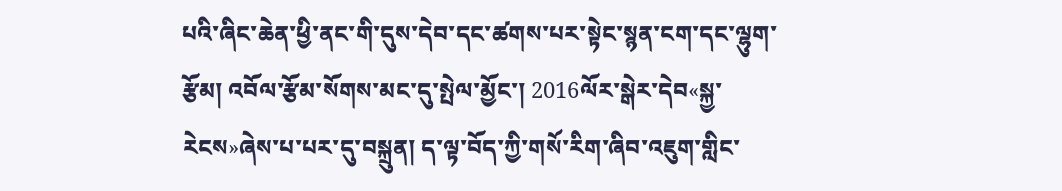པའི་ཞིང་ཆེན་ཕྱི་ནང་གི་དུས་དེབ་དང་ཚགས་པར་སྟེང་སྙན་ངག་དང་ལྷུག་རྩོམ། འབོལ་རྩོམ་སོགས་མང་དུ་སྤེལ་མྱོང་། 2016ལོར་སྒེར་དེབ«སྐྱ་རེངས»ཞེས་པ་པར་དུ་བསྐྲུན། ད་ལྟ་བོད་ཀྱི་གསོ་རིག་ཞིབ་འཇུག་གླིང་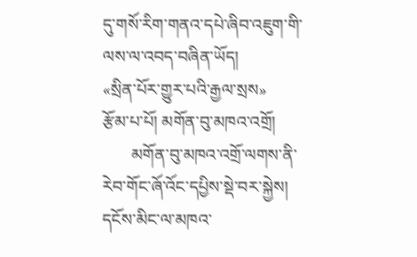དུ་གསོ་རིག་གནའ་དཔེ་ཞིབ་འཇུག་གི་ལས་ལ་འབད་བཞིན་ཡོད།
«སྲིན་པོར་གྱུར་པའི་རྒྱལ་སྲས»
རྩོམ་པ་པོ། མགོན་བུ་མཁའ་འགྲོ།
       མགོན་བུ་མཁའ་འགྲོ་ལགས་ནི་རེབ་གོང་ཞོ་འོང་དཔྱིས་སྡེ་བར་སྐྱེས། དངོས་མིང་ལ་མཁའ་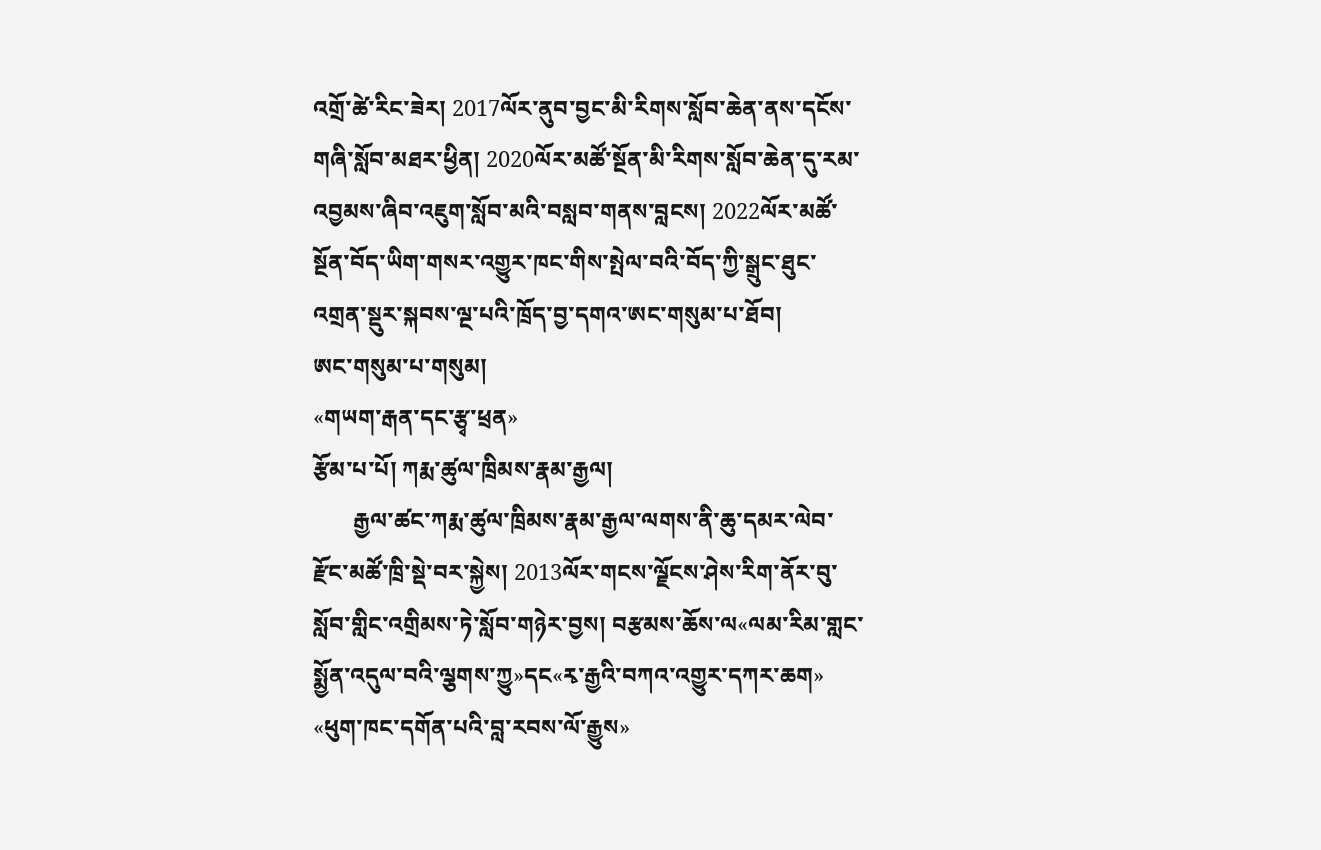འགྲོ་ཚེ་རིང་ཟེར། 2017ལོར་ནུབ་བྱང་མི་རིགས་སློབ་ཆེན་ནས་དངོས་གཞི་སློབ་མཐར་ཕྱིན། 2020ལོར་མཚོ་སྔོན་མི་རིགས་སློབ་ཆེན་དུ་རམ་འབྱམས་ཞིབ་འཇུག་སློབ་མའི་བསླབ་གནས་བླངས། 2022ལོར་མཚོ་སྔོན་བོད་ཡིག་གསར་འགྱུར་ཁང་གིས་སྤེལ་བའི་བོད་ཀྱི་སྒྲུང་ཐུང་འགྲན་སྡུར་སྐབས་ལྔ་པའི་ཁྲོད་བྱ་དགའ་ཨང་གསུམ་པ་ཐོབ།
ཨང་གསུམ་པ་གསུམ།
«གཡག་རྒན་དང་རྩྭ་ཕྲན»
རྩོམ་པ་པོ། ཀརྨ་ཚུལ་ཁྲིམས་རྣམ་རྒྱལ།
       རྒྱལ་ཚང་ཀརྨ་ཚུལ་ཁྲིམས་རྣམ་རྒྱལ་ལགས་ནི་ཆུ་དམར་ལེབ་རྫོང་མཚོ་ཁྲི་སྡེ་བར་སྐྱེས། 2013ལོར་གངས་ལྗོངས་ཤེས་རིག་ནོར་བུ་སློབ་གླིང་འགྲིམས་ཏེ་སློབ་གཉེར་བྱས། བརྩམས་ཆོས་ལ«ལམ་རིམ་གླང་སྨྱོན་འདུལ་བའི་ལྕགས་ཀྱུ»དང«རྭ་རྒྱའི་བཀའ་འགྱུར་དཀར་ཆག» «ཕུག་ཁང་དགོན་པའི་བླ་རབས་ལོ་རྒྱུས»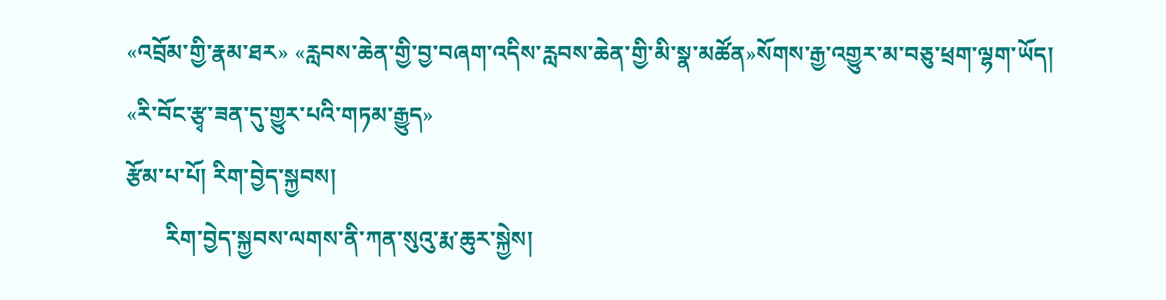«འབྲོམ་གྱི་རྣམ་ཐར» «རླབས་ཆེན་གྱི་བྱ་བཞག་འདིས་རླབས་ཆེན་གྱི་མི་སྣ་མཚོན»སོགས་རྒྱ་འགྱུར་མ་བཅུ་ཕྲག་ལྷག་ཡོད།
«རི་བོང་རྩྭ་ཟན་དུ་གྱུར་པའི་གཏམ་རྒྱུད»
རྩོམ་པ་པོ། རིག་བྱེད་སྐྱབས།
       རིག་བྱེད་སྐྱབས་ལགས་ནི་ཀན་སུའུ་རྨ་ཆུར་སྐྱེས།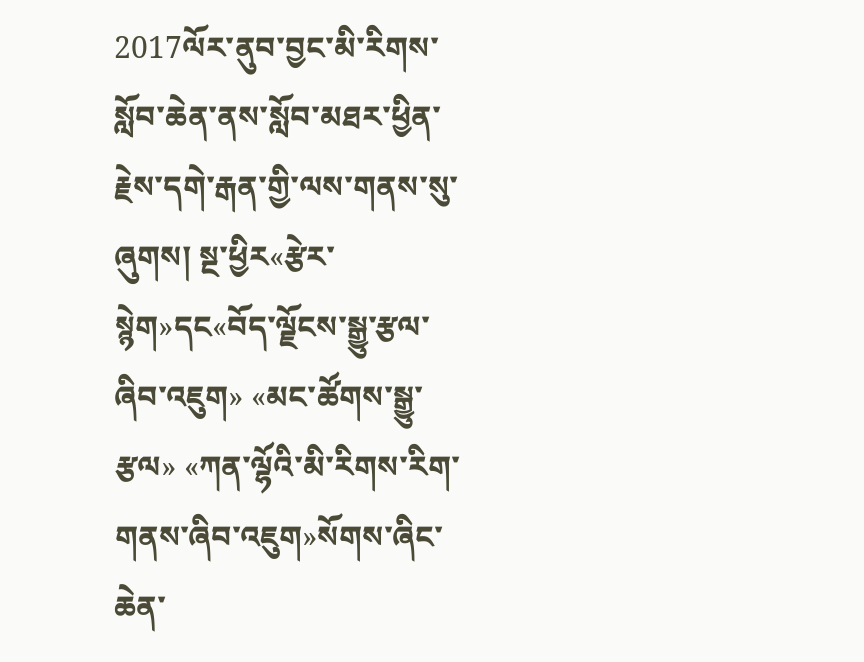2017ལོར་ནུབ་བྱང་མི་རིགས་སློབ་ཆེན་ནས་སློབ་མཐར་ཕྱིན་རྗེས་དགེ་རྒན་གྱི་ལས་གནས་སུ་ཞུགས། སྔ་ཕྱིར«རྩེར་སྙེག»དང«བོད་ལྗོངས་སྒྱུ་རྩལ་ཞིབ་འཇུག» «མང་ཚོགས་སྒྱུ་རྩལ» «ཀན་ལྷོའི་མི་རིགས་རིག་གནས་ཞིབ་འཇུག»སོགས་ཞིང་ཆེན་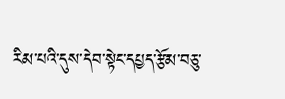རིམ་པའི་དུས་དེབ་སྟེང་དཔྱད་རྩོམ་བཅུ་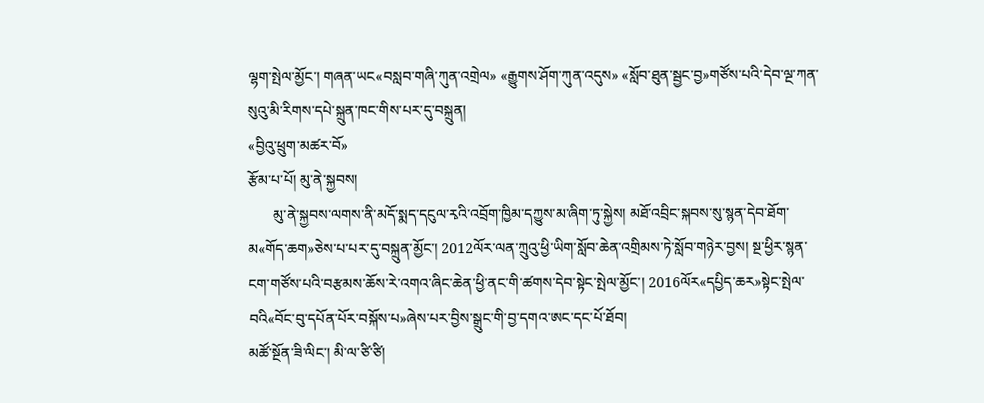ལྷག་སྤེལ་མྱོང་། གཞན་ཡང«བསླབ་གཞི་ཀུན་འགྲེལ» «རྒྱུགས་ཤོག་ཀུན་འདུས» «སློབ་ཐུན་སྦྱང་བྱ»གཙོས་པའི་དེབ་ལྔ་ཀན་སུའུ་མི་རིགས་དཔེ་སྐྲུན་ཁང་གིས་པར་དུ་བསྐྲུན།
«བྱིའུ་ཕྲུག་མཚར་བོ»
རྩོམ་པ་པོ། མུ་ནེ་སྐྱབས།
       མུ་ནེ་སྐྱབས་ལགས་ནི་མདོ་སྨད་དངུལ་རྭའི་འབྲོག་ཁྱིམ་དཀྱུས་མ་ཞིག་ཏུ་སྐྱེས། མཐོ་འབྲིང་སྐབས་སུ་སྙན་དེབ་ཐོག་མ«གོད་ཆག»ཅེས་པ་པར་དུ་བསྐྲུན་མྱོང་། 2012ལོར་ལན་ཀྲུའུ་ཕྱི་ཡིག་སློབ་ཆེན་འགྲིམས་ཏེ་སློབ་གཉེར་བྱས། སྔ་ཕྱིར་སྙན་ངག་གཙོས་པའི་བརྩམས་ཆོས་རེ་འགའ་ཞིང་ཆེན་ཕྱི་ནང་གི་ཚགས་དེབ་སྟེང་སྤེལ་མྱོང་། 2016ལོར«དཔྱིད་ཆར»སྟེང་སྤེལ་བའི«བོང་བུ་དཔོན་པོར་བསྐོས་པ»ཞེས་པར་བྱིས་སྒྲུང་གི་བྱ་དགའ་ཨང་དང་པོ་ཐོབ།
མཚོ་སྔོན་ཟི་ལིང་། མི་ལ་ཙི་ཙི།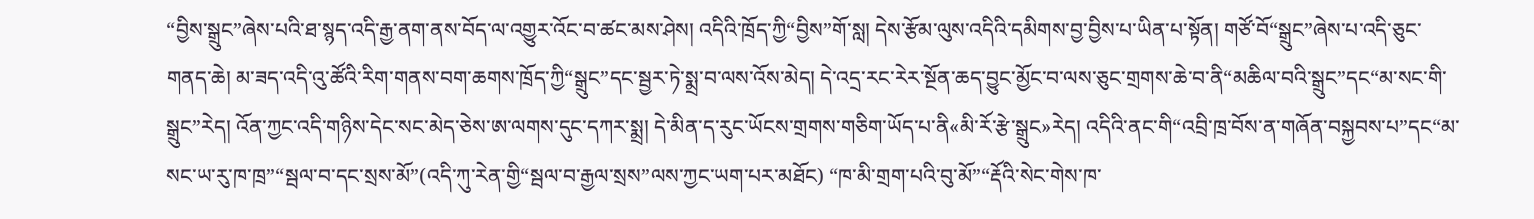“བྱིས་སྒྲུང”ཞེས་པའི་ཐ་སྙད་འདི་རྒྱ་ནག་ནས་བོད་ལ་འགྱུར་འོང་བ་ཚང་མས་ཤེས། འདིའི་ཁྲོད་ཀྱི“བྱིས”གོ་སླ། དེས་རྩོམ་ལུས་འདིའི་དམིགས་བྱ་བྱིས་པ་ཡིན་པ་སྟོན། གཙོ་བོ“སྒྲུང”ཞེས་པ་འདི་ཅུང་གནད་ཆེ། མ་ཟད་འདི་འུ་ཚོའི་རིག་གནས་བག་ཆགས་ཁྲོད་ཀྱི“སྒྲུང”དང་སྦྱར་ཏེ་སྨྲ་བ་ལས་འོས་མེད། དེ་འདྲ་རང་རེར་སྔོན་ཆད་བྱུང་མྱོང་བ་ལས་ཅུང་གྲགས་ཆེ་བ་ནི“མཆིལ་བའི་སྒྲུང”དང“མ་སང་གི་སྒྲུང”རེད། འོན་ཀྱང་འདི་གཉིས་དེང་སང་མེད་ཅེས་ཨ་ལགས་དུང་དཀར་སྨྲ། དེ་མིན་ད་རུང་ཡོངས་གྲགས་གཅིག་ཡོད་པ་ནི«མི་རོ་རྩེ་སྒྲུང»རེད། འདིའི་ནང་གི“འབྲི་ཁྲ་བོས་ན་གཞོན་བསྐྱབས་པ”དང“མ་སང་ཡ་རུ་ཁ་ཁྲ”“སྦལ་བ་དང་སྲས་མོ”(འདི་ཀུ་རེན་གྱི“སྦལ་བ་རྒྱལ་སྲས”ལས་ཀྱང་ཡག་པར་མཐོང) “ཁ་མི་གྲག་པའི་བུ་མོ”“རྡོའི་སེང་གེས་ཁ་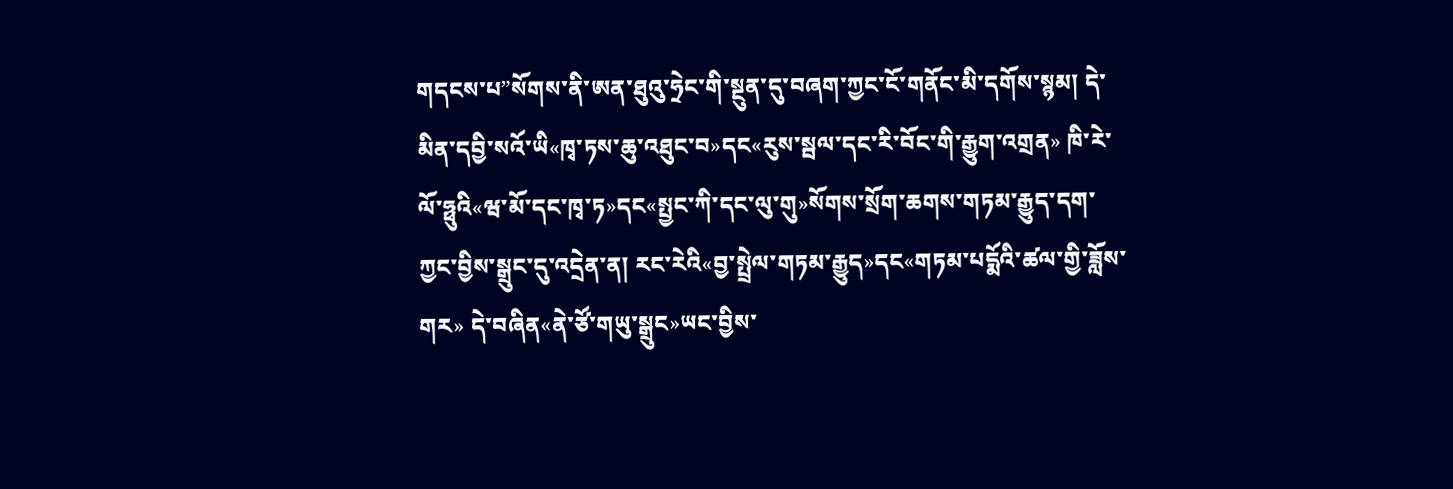གདངས་པ”སོགས་ནི་ཨན་ཐུའུ་ཧྲེང་གི་སྔུན་དུ་བཞག་ཀྱང་ངོ་གནོང་མི་དགོས་སྙམ། དེ་མིན་དབྱི་སའོ་ཡི«ཁྭ་ཏས་ཆུ་འཐུང་བ»དང«རུས་སྦལ་དང་རི་བོང་གི་རྒྱུག་འགྲན» ཁི་རེ་ལོ་ཧྥུའི«ཝ་མོ་དང་ཁྭ་ཏ»དང«སྤྱང་ཀི་དང་ལུ་གུ»སོགས་སྲོག་ཆགས་གཏམ་རྒྱུད་དག་ཀྱང་བྱིས་སྒྲུང་དུ་འདྲེན་ན། རང་རེའི«བྱ་སྤྲེལ་གཏམ་རྒྱུད»དང«གཏམ་པདྨོའི་ཚལ་གྱི་ཟློས་གར» དེ་བཞིན«ནེ་ཙོ་གཡུ་སྒྲུང»ཡང་བྱིས་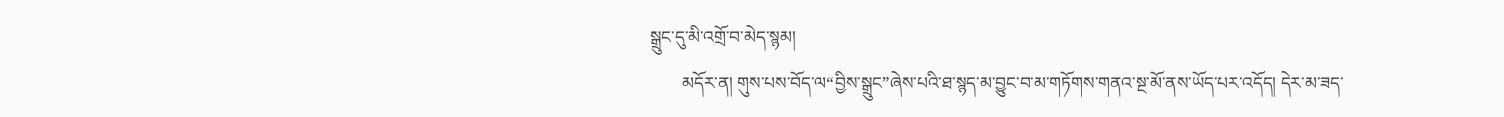སྒྲུང་དུ་མི་འགྲོ་བ་མེད་སྙམ།
       མདོར་ན། གུས་པས་བོད་ལ“བྱིས་སྒྲུང”ཞེས་པའི་ཐ་སྙད་མ་བྱུང་བ་མ་གཏོགས་གནའ་སྔ་མོ་ནས་ཡོད་པར་འདོད། དེར་མ་ཟད་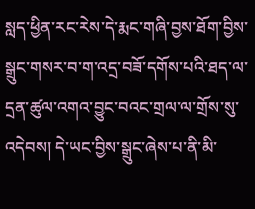སླད་ཕྱིན་རང་རེས་དེ་རྨང་གཞི་བྱས་ཐོག་བྱིས་སྒྲུང་གསར་བ་ག་འདྲ་བཟོ་དགོས་པའི་ཐད་ལ་དྲན་ཚུལ་འགའ་བྱུང་བའང་གྲལ་ལ་གྲོས་སུ་འདེབས། དེ་ཡང་བྱིས་སྒྲུང་ཞེས་པ་ནི་མི་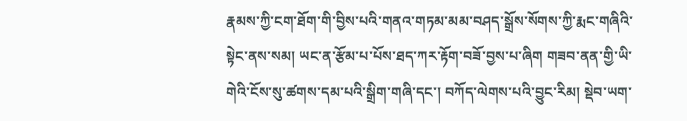རྣམས་ཀྱི་ངག་ཐོག་གི་བྱིས་པའི་གནའ་གཏམ་མམ་བཤད་སྒྲོས་སོགས་ཀྱི་རྨང་གཞིའི་སྟེང་ནས་སམ། ཡང་ན་རྩོམ་པ་པོས་ཐད་ཀར་རྟོག་བཟོ་བྱས་པ་ཞིག གཟབ་ནན་གྱི་ཡི་གེའི་ངོས་སུ་ཚགས་དམ་པའི་སྒྲིག་གཞི་དང་། བཀོད་ལེགས་པའི་བྱུང་རིམ། སྡེབ་ཡག་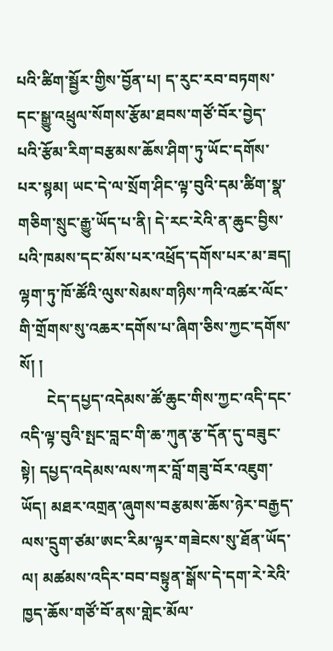པའི་ཚིག་སྦྱོར་གྱིས་བྱོན་པ། ད་རུང་རབ་བཏགས་དང་སྒྱུ་འཕྲུལ་སོགས་རྩོམ་ཐབས་གཙོ་བོར་བྱེད་པའི་རྩོམ་རིག་བརྩམས་ཆོས་ཤིག་ཏུ་ཡོང་དགོས་པར་སྙམ། ཡང་དེ་ལ་སྲོག་ཤིང་ལྟ་བུའི་དམ་ཚིག་སྣ་གཅིག་སྲུང་རྒྱུ་ཡོད་པ་ནི། དེ་རང་རེའི་ན་ཆུང་བྱིས་པའི་ཁམས་དང་མོས་པར་འཕྲོད་དགོས་པར་མ་ཟད། ལྷག་ཏུ་ཁོ་ཚོའི་ལུས་སེམས་གཉིས་ཀའི་འཚར་ལོང་གི་གྲོགས་སུ་འཆར་དགོས་པ་ཞིག་ཅིས་ཀྱང་དགོས་སོ། །
       ངེད་དཔྱད་འདེམས་ཚོ་ཆུང་གིས་ཀྱང་འདི་དང་འདི་ལྟ་བུའི་སྤང་བླང་གི་ཆ་ཀུན་རྩ་དོན་དུ་བཟུང་སྟེ། དཔྱད་འདེམས་ལས་ཀར་བློ་གཟུ་བོར་འཇུག་ཡོད། མཐར་འགྲན་ཞུགས་བརྩམས་ཆོས་ཉེར་བརྒྱད་ལས་དྲུག་ཙམ་ཨང་རིམ་ལྟར་གཟེངས་སུ་ཐོན་ཡོད་ལ། མཚམས་འདིར་བབ་བསྟུན་སྒོས་དེ་དག་རེ་རེའི་ཁྱད་ཆོས་གཙོ་བོ་ནས་གླེང་མོལ་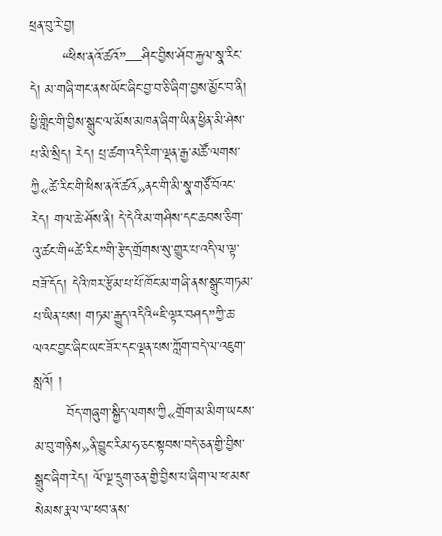ཕྲན་བུ་རེ་བྱ།
       “ཕིས་ནའོ་ཚའོ”—ཤིང་བྱིས་ཤོབ་རྐྱལ་སྣ་རིང་དེ། མ་གཞི་གང་ནས་ཡོང་ཞིང་བྱ་བ་ཅི་ཞིག་བྱས་མྱོང་བ་ནི། ཕྱི་གླིང་གི་བྱིས་སྒྲུང་ལ་མོས་མཁན་ཞིག་ཡིན་ཕྱིན་མི་ཤེས་པ་མི་སྲིད། རེད། པྲ་ཚག་འདི་རིག་ལྡན་རྒྱ་མཚོ་ལགས་ཀྱི«ཚེ་རིང་གི་ཕིས་ནའོ་ཚའོ»ནང་གི་མི་སྣ་གཙོ་བོའང་རེད། གལ་ཆེ་ཤོས་ནི། དེ་དེའི་མ་གཤིས་དང་ཆབས་ཅིག་འུ་ཚང་གི“ཚེ་རིང”གི་རྩེད་གྲོགས་སུ་གྱུར་པ་འདི་ལ་ལྟ་བཟོ་དོད། དེའི་ཁར་རྩོམ་པ་པོ་ཁོང་མ་གཞི་ནས་སྒྲུང་གཏམ་པ་ཡིན་པས། གཏམ་རྒྱུད་འདིའི“ཇི་ལྟར་བཤད”ཀྱི་ཆ་ལའང་བྱང་ཞིང་ཡང་ཟོར་དང་ལྡན་པས་ཀློག་བདེ་ལ་འཇུག་སླའོ། །
       བོད་གཞུག་སྐྱིད་ལགས་ཀྱི«གྲོག་མ་མིག་ཡངས་མ་བུ་གཉིས»ནི་བྱུང་རིམ་ཧ་ཅང་སྟབས་བདེ་ཅན་གྱི་བྱིས་སྒྲུང་ཞིག་རེད། ལོ་ལྔ་དྲུག་ཅན་གྱི་བྱིས་པ་ཞིག་ལ་ཕ་མས་སེམས་རྣལ་ལ་ཕབ་ནས་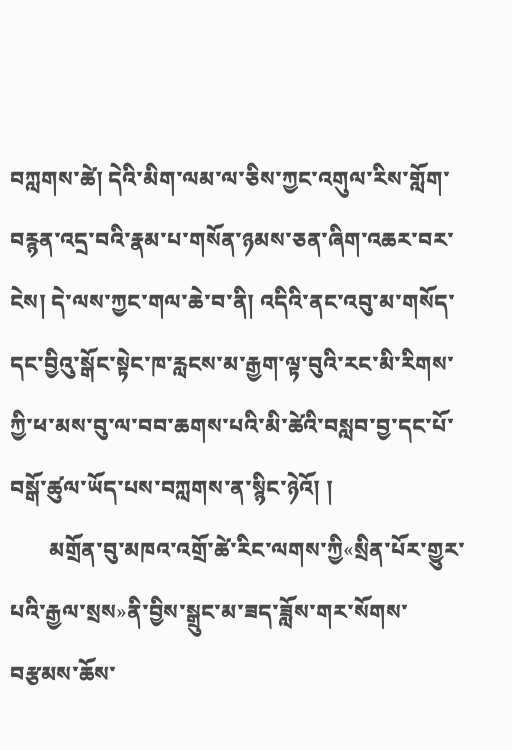བཀླགས་ཚེ། དེའི་མིག་ལམ་ལ་ཅིས་ཀྱང་འགུལ་རིས་གློག་བརྙན་འདྲ་བའི་རྣམ་པ་གསོན་ཉམས་ཅན་ཞིག་འཆར་བར་ངེས། དེ་ལས་ཀྱང་གལ་ཆེ་བ་ནི། འདིའི་ནང་འབུ་མ་གསོད་དང་བྱིའུ་སྒོང་སྟེང་ཁ་རླངས་མ་རྒྱག་ལྟ་བུའི་རང་མི་རིགས་ཀྱི་ཕ་མས་བུ་ལ་བབ་ཆགས་པའི་མི་ཚེའི་བསླབ་བྱ་དང་པོ་བསྒོ་ཚུལ་ཡོད་པས་བཀླགས་ན་སྙིང་ཉེའོ། །
       མགྲོན་བུ་མཁའ་འགྲོ་ཚེ་རིང་ལགས་ཀྱི«སྲིན་པོར་གྱུར་པའི་རྒྱལ་སྲས»ནི་བྱིས་སྒྲུང་མ་ཟད་ཟློས་གར་སོགས་བརྩམས་ཆོས་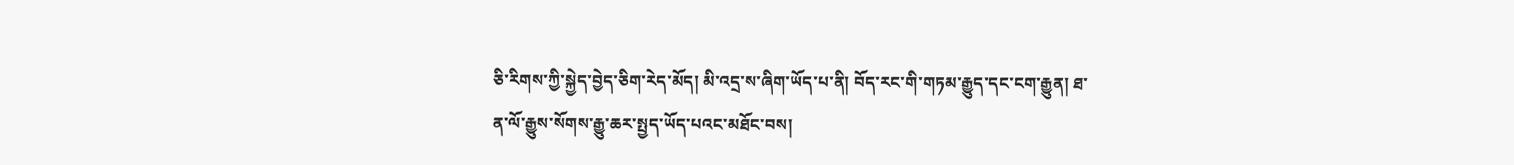ཅི་རིགས་ཀྱི་སྐྱེད་བྱེད་ཅིག་རེད་མོད། མི་འདྲ་ས་ཞིག་ཡོད་པ་ནི། བོད་རང་གི་གཏམ་རྒྱུད་དང་ངག་རྒྱུན། ཐ་ན་ལོ་རྒྱུས་སོགས་རྒྱུ་ཆར་སྤྱད་ཡོད་པའང་མཐོང་བས།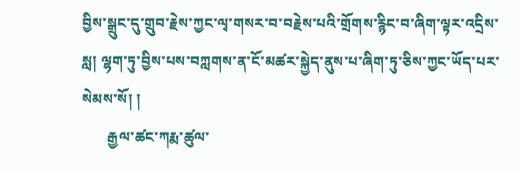བྱིས་སྒྲུང་དུ་གྲུབ་རྗེས་ཀྱང་ལྭ་གསར་བ་བརྗེས་པའི་གྲོགས་རྙིང་བ་ཞིག་ལྟར་འདྲིས་སླ། ལྷག་ཏུ་བྱིས་པས་བཀླགས་ན་ངོ་མཚར་སྐྱེད་ནུས་པ་ཞིག་ཏུ་ཅིས་ཀྱང་ཡོད་པར་སེམས་སོ། །
       རྒྱལ་ཚང་ཀརྨ་ཚུལ་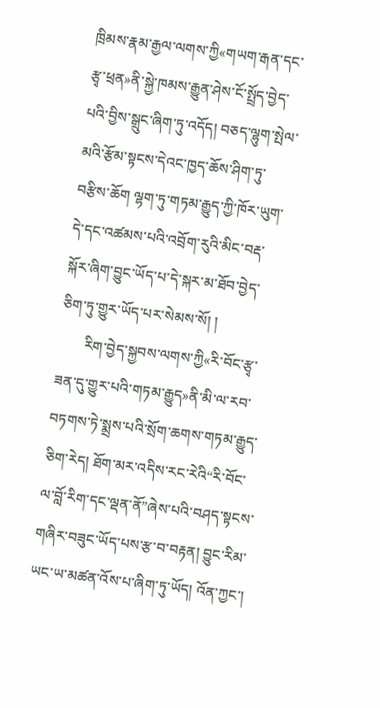ཁྲིམས་རྣམ་རྒྱལ་ལགས་ཀྱི«གཡག་རྒན་དང་རྩྭ་ཕྲན»ནི་སྐྱེ་ཁམས་རྒྱུན་ཤེས་ངོ་སྤྲོད་བྱེད་པའི་བྱིས་སྒྲུང་ཞིག་ཏུ་འདོད། བཅད་ལྷུག་སྤེལ་མའི་རྩོམ་སྟངས་དེའང་ཁྱད་ཆོས་ཤིག་ཏུ་བརྩིས་ཆོག ལྷག་ཏུ་གཏམ་རྒྱུད་ཀྱི་ཁོར་ཡུག་དེ་དང་འཚམས་པའི་འབྲོག་རུའི་མིང་བརྡ་སྐོར་ཞིག་བྱུང་ཡོད་པ་དེ་སྐར་མ་ཐོབ་བྱེད་ཅིག་ཏུ་གྱུར་ཡོད་པར་སེམས་སོ། །
       རིག་བྱེད་སྐྱབས་ལགས་ཀྱི«རི་བོང་རྩྭ་ཟན་དུ་གྱུར་པའི་གཏམ་རྒྱུད»ནི་མི་ལ་རབ་བཏགས་ཏེ་སྨྲས་པའི་སྲོག་ཆགས་གཏམ་རྒྱུད་ཅིག་རེད། ཐོག་མར་འདིས་རང་རེའི“རི་བོང་ལ་བློ་རིག་དང་ལྡན་ནོ”ཞེས་པའི་བཤད་སྟངས་གཞིར་བཟུང་ཡོད་པས་རྩ་བ་བརྟན། བྱུང་རིམ་ཡང་ཡ་མཚན་འོས་པ་ཞིག་ཏུ་ཡོད། འོན་ཀྱང་།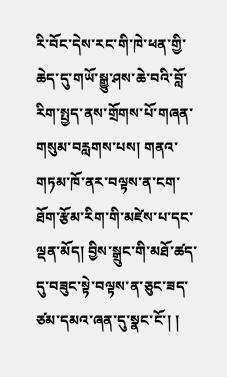རི་བོང་དེས་རང་གི་ཁེ་ཕན་གྱི་ཆེད་དུ་གཡོ་སྒྱུ་ཤས་ཆེ་བའི་བློ་རིག་སྤྱད་ནས་གྲོགས་པོ་གཞན་གསུམ་བརླགས་པས། གནའ་གཏམ་ཁོ་ནར་བལྟས་ན་ངག་ཐོག་རྩོམ་རིག་གི་མཛེས་པ་དང་ལྡན་མོད། བྱིས་སྒྲུང་གི་མཐོ་ཚད་དུ་བཟུང་སྟེ་བལྟས་ན་ཅུང་ཟད་ཙམ་དམའ་ཞན་དུ་སྣང་ངོ་། །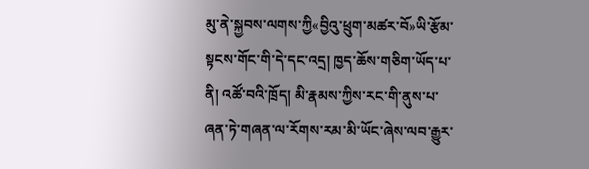མུ་ནེ་སྐྱབས་ལགས་ཀྱི«བྱིའུ་ཕྲུག་མཚར་བོ»ཡི་རྩོམ་སྟངས་གོང་གི་དེ་དང་འདྲ། ཁྱད་ཆོས་གཅིག་ཡོད་པ་ནི། འཚོ་བའི་ཁྲོད། མི་རྣམས་ཀྱིས་རང་གི་ནུས་པ་ཞན་ཏེ་གཞན་ལ་རོགས་རམ་མི་ཡོང་ཞེས་ལབ་རྒྱུར་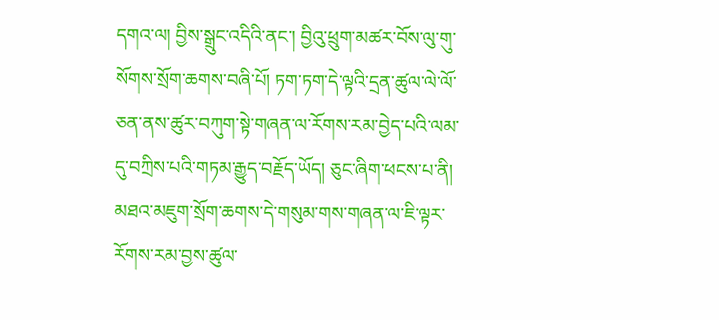དགའ་ལ། བྱིས་སྒྲུང་འདིའི་ནང་། བྱིའུ་ཕྲུག་མཚར་བོས་ལུ་གུ་སོགས་སྲོག་ཆགས་བཞི་པོ། ཏག་ཏག་དེ་ལྟའི་དྲན་ཚུལ་ལེ་ལོ་ཅན་ནས་ཚུར་བཀུག་སྟེ་གཞན་ལ་རོགས་རམ་བྱེད་པའི་ལམ་དུ་བཀྲིས་པའི་གཏམ་རྒྱུད་བརྗོད་ཡོད། ཅུང་ཞིག་ཕངས་པ་ནི། མཐའ་མཇུག་སྲོག་ཆགས་དེ་གསུམ་གས་གཞན་ལ་ཇི་ལྟར་རོགས་རམ་བྱས་ཚུལ་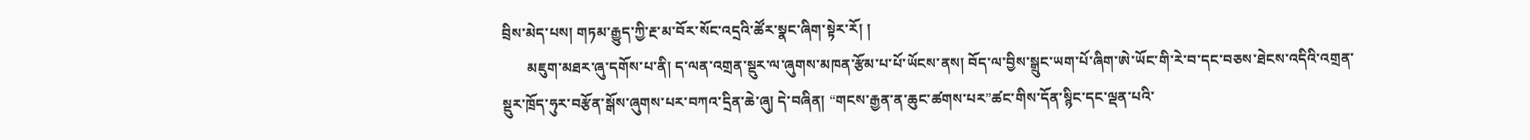བྲིས་མེད་པས། གཏམ་རྒྱུད་ཀྱི་རྔ་མ་བོར་སོང་འདྲའི་ཚོར་སྣང་ཞིག་སྟེར་རོ། །
       མཇུག་མཐར་ཞུ་དགོས་པ་ནི། ད་ལན་འགྲན་སྡུར་ལ་ཞུགས་མཁན་རྩོམ་པ་པོ་ཡོངས་ནས། བོད་ལ་བྱིས་སྒྲུང་ཡག་པོ་ཞིག་ཨེ་ཡོང་གི་རེ་བ་དང་བཅས་ཐེངས་འདིའི་འགྲན་སྡུར་ཁྲོད་ཧུར་བརྩོན་སྒོས་ཞུགས་པར་བཀའ་དྲིན་ཆེ་ཞུ། དེ་བཞིན། “གངས་རྒྱན་ན་ཆུང་ཚགས་པར”ཚང་གིས་དོན་སྙིང་དང་ལྡན་པའི་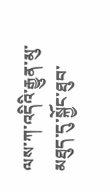ལས་ཀ་འདིའི་རྒྱུན་མུ་མཐུད་དུ་སྐྱོང་ཐུབ་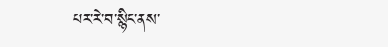པར་རེ་བ་སྙིང་ནས་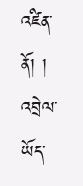འཛིན་ནོ། །
འབྲེལ་ཡོད་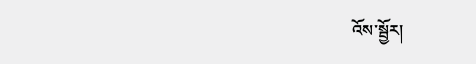འོས་སྦྱོར།